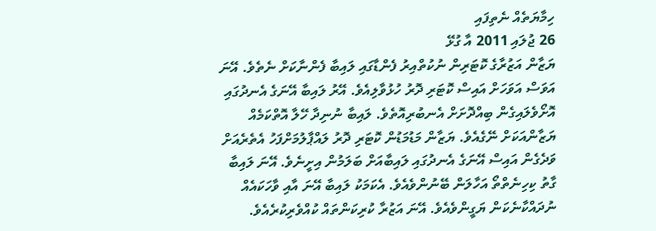ހިމާޔަތެއް ނެތިފައި
26 ޖުލައި 2011 އާ ގުޅޭ
ޔަޒާން އަޒުރާގެ ކޮޓަރިން ނުކުތްއިރު ފެންޑާގައި ލައިބާ ފެންނާކަށް ނެތެވެ. އޭނަ އަވަސް އަވަހަށް އައިސް ކޮޓަރި ދޮރު ހުޅުވާލިއެވެ. އޭރު ލައިބާ އޭނަގެ އެނދުގައި އޮށޯވެލައިގެން ބިއްދޮށަށް އެނބުރިއޮތެވެ. ލައިބާ ނުނިދާ ހޭލާ އޮތްކަމެއް ޔަޒާންއަކަށް ނޭގެއެވެ. ޔަޒާން މަޑުމަޑުން ކޮޓަރި ދޮރު ލައްޕާލުމަށްފަހު އެތެރެއަށް ވަދެގެން އައިސް އޭނަގެ އެނދުގައި ލައިބާއަށް ބަލަމުން އިށީނެވެ. އޭނަ ލައިބާ ގާތު ކިހިނެތްތޯ އަހާލަން ބޭނުންވެއެވެ. އެކަމަކު ލައިބާ އޭނަ އާއި ވާހަކައެއް ނުދައްކާނެކަން ޔަގީންވެއެވެ. އޭނަ އަޒުރާ ކުރިކަންތައް ކުއްވެރިކުރެއެވެ.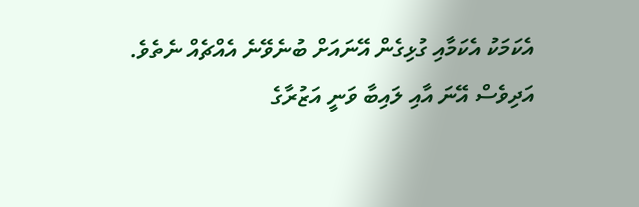އެކަމަކު އެކަމާއި ގުޅިގެން އޭނައަށް ބުނެވޭނެ އެއްޗެއް ނެތެވެ. އަދިވެސް އޭނަ އާއި ލައިބާ ވަނީ އަޒުރާގެ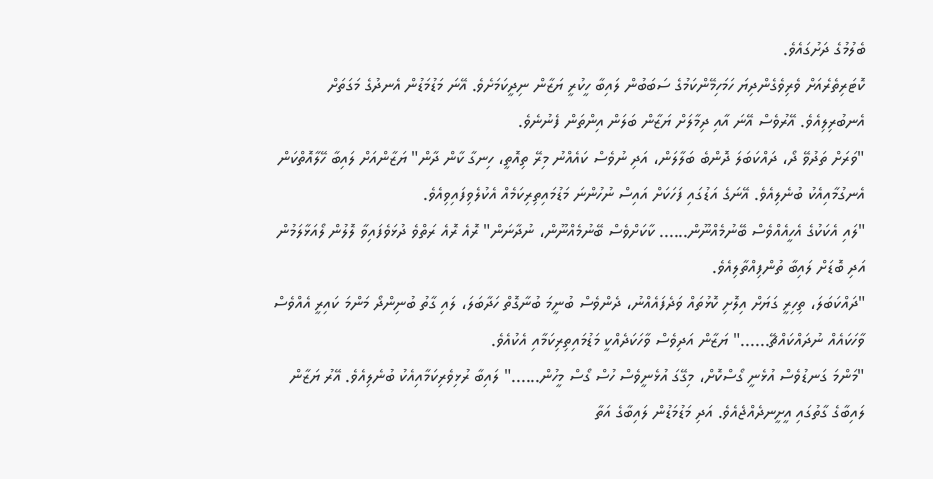ބެލުމުގެ ދަށުގައެވެ.
ކޮޓަރިތެރެއަށް ވެރިވެގެންދިޔަ ހަމަހިމޭންކަމުގެ ސަބަބުން ލައިބާ ހީކުރީ ޔަޒާން ނިދީކަމަށެވެ. އޭނަ މަޑުމަޑުން އެނދުގެ މަގަތަށް އެނބުރިލިއެވެ. އޭރުވެސް އޭނަ އާއި ދިމާލަށް ޔަޒާން ބަލަން އިންތަން ފެނުނެވެ.
"ވަރަށް ތަދުވޭ ދޯ، ދައްކަބަލަ ދޮންބެ ބަލާލަން، އަދި ނުވެސް ކައެއްނު މިރޭ ތިއޮތީ، ހިނގާ ކާން ދާން" ޔަޒާންއަށް ލައިބާ ހޭލާއޮތްކަން އެނގުމާއިއެކު ބުނެލިއެވެ. އޭނަގެ އަޑުގައި ފަހަކަށް އައިސް ނުހުންނަ މަޑުމައިތިރިކަމެއް އެކުލެވިފައިވިއެވެ.
"ލައި އެކަކުގެ އެހީއެއްވެސް ބޭނުމެއްނޫން...... ކާކަށްވެސް ބޭނުމެއްނޫން، ނުދާނަން" ރޮއެ ރޮއެ ރަތްވެ ދުޅަވެފައިވާ ލޮލުން ލޯއަޅާލަމުން އަދި ބޮޑަށް ލައިބާ ތުންފިއްތާލިއެވެ.
"ދައްކަބަލަ، ތިހިރީ ގަޔަށް އިލޮށި ކޮޅުތައް ވަދެފައެއްނު، ދެންވެސް ބުނީމަ ބުނާގޮތް ހަދާބަލަ، ލައި ގާތު ބުނިންދޯ މަންމަ ކައިރީ އެއްވެސް ވާހަކައެއް ނުދައްކައްޗޭ......" ޔަޒާން އަދިވެސް ވާހަކަދެއްކީ މަޑުމައިތިރިކަމާއި އެކުއެވެ.
"މަންމަ ގަނޑުވެސް އުޅެނީ ގޯސްކޮށް، މިގޭގަ އުޅެނީވެސް ހުސް ގޯސް މީހުން......" ލައިބާ ރުޅިވެރިކަމާއިއެކު ބުނެލިއެވެ. އޭރު ޔަޒާން ލައިބާގެ ގާތުގައި އީށީނދެއްޖެއެވެ. އަދި މަޑުމަޑުން ލައިބާގެ އަތާ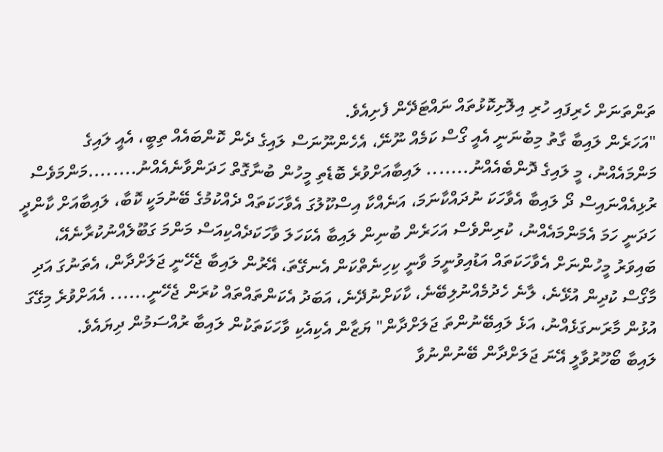ތަންތަނަށް ހެރިފައި ހުރި އިލޮށިކޮޅުތައް ނައްޓަދޭން ފެށިއެވެ.
"އަހަރެން ލައިބާ ގާތު މިބުނަނީ އެއީ ގޯސް ކަމެއް ނޫނޭ، އެހެންނޫނަސް ލައިގެ ދެން ކޮންބައެއް ތިބީ، އެއީ ލައިގެ މަންމައެއްނު، މީ ލައިގެ ދޮންބެއެއްނު....... ލައިބާއަށްވުރެ ބޮޑެތި މީހުން ބުނާގޮތް ހަދަންވާނެއެއްނު........މަންމަވެސް ރުޅިއެއްނައިސް ދޯ ލައިބާ އެވާހަކަ ނުދައްކާނަމަ، އަނެއްކާ އިސްކޫލުގަ އެވާހަކަތައް ދެއްކުމުގެ ބޭނުމަކީ ކޮބާ، ލައިބާއަށް ކާންދީ ހަދަނީ ހަމަ އެމަންމައެއްނު، ކުރިންވެސް އަހަރެން ބުނިން ލައިބާ އެކަހަލަ ވާހަކަދެއްކިއަސް މަންމަ ގަބޫލެއްނުކުރާނެއޭ، ބައިވަރު މީހުންނަށް އެވާހަކަތައް އަޑުއިވުނީމަ ވާނީ ކިހިނެތްކަން އެނގޭތަ، އޭރުން ލައިބާ ޖެހޭނީ ޖަލަށްދާން، އެތަނުގަ އަދި މާގޯސް ކުދިން އުޅޭނެ، ލާނެ ހެދުމެއްނުލިބޭނެ، ކާކަށްނުދޭނެ، އަބަދު އެކަންތައްތައް ކުރަން ޖެހޭނީ...... އެއަށްވުރެ މިގޭގަ އުޅުން މާރަނގަޅެއްނު، އަޅެ ލައިބޭނުންތަ ޖަލަށްދާން" ޔަޒާން އެކިއެކި ވާހަކަތަކުން ލައިބާ ރުއްސަމުން ދިޔައެވެ.
ލައިބާ ބޯހޫރުވާލީ އޭނަ ޖަލަށްދާން ބޭނުންނުވާ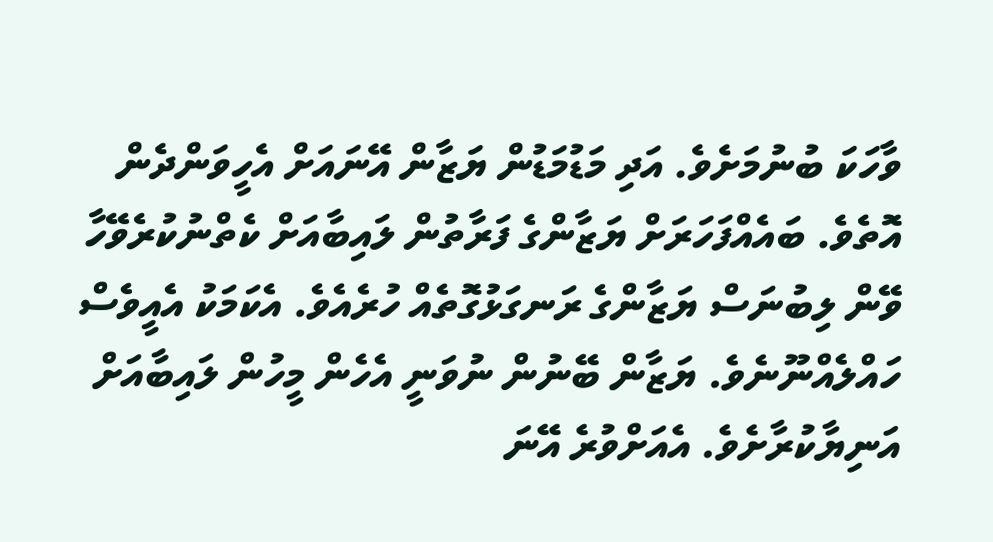ވާހަކަ ބުނުމަށެވެ. އަދި މަޑުމަޑުން ޔަޒާން އޭނައަށް އެހީވަންދެން އޮތެވެ. ބައެއްފަހަރަށް ޔަޒާންގެ ފަރާތުން ލައިބާއަށް ކެތްނުކުރެވޭހާ ވޭން ލިބުނަސް ޔަޒާންގެ ރަނގަޅުގޮތެއް ހުރެއެވެ. އެކަމަކު އެއީވެސް ހައްލެއްނޫނެވެ. ޔަޒާން ބޭނުން ނުވަނީ އެހެން މީހުން ލައިބާއަށް އަނިޔާކުރާށެވެ. އެއަށްވުރެ އޭނަ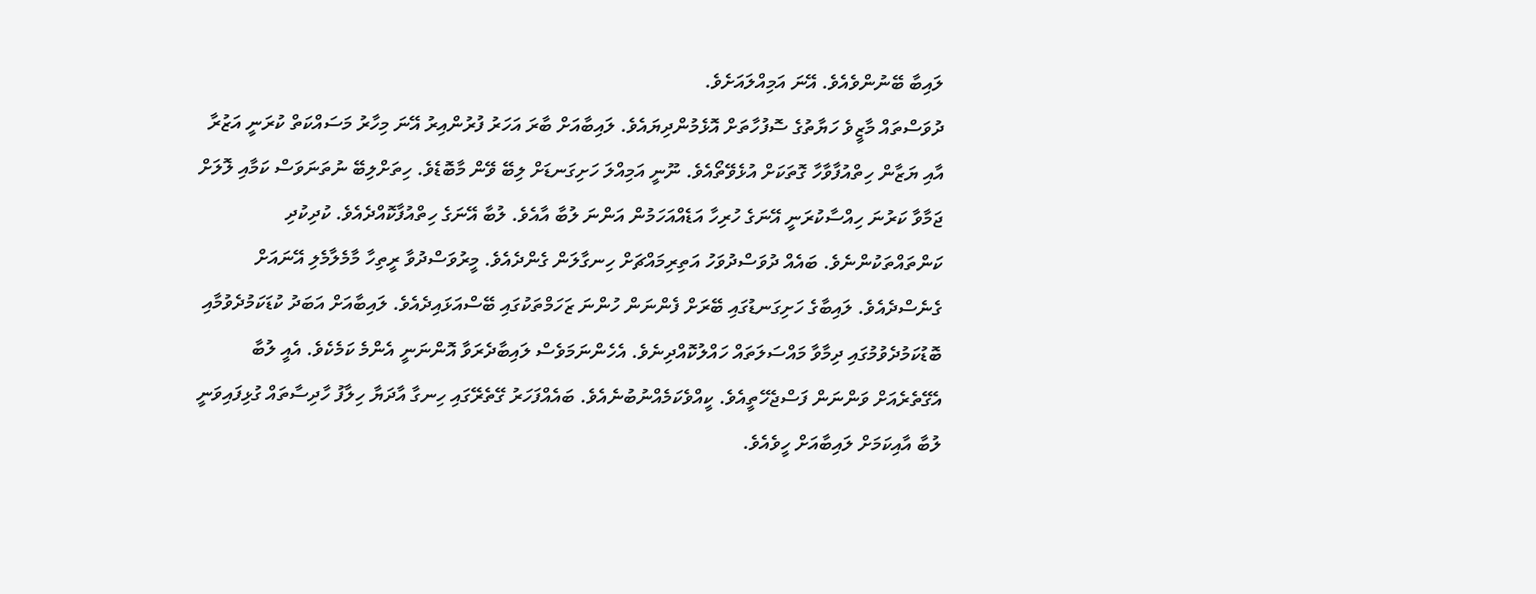ލައިބާ ބޭނުންވެއެވެ. އޭނަ އަމިއްލައަށެވެ.
ދުވަސްތައް މާޒީވެ ހަޔާތުގެ ސޮފުހާތަށް އޮޅެމުންދިޔައެވެ. ލައިބާއަށް ބާރަ އަހަރު ފުރުންއިރު އޭނަ މިހާރު މަސައްކަތް ކުރަނީ އަޒުރާ އާއި ޔަޒާން ހިތްއުފާވާހާ ގޮތަކަށް އުޅެވޭތޯއެވެ. ނޫނީ އަމިއްލަ ހަށިގަނޑަށް ލިބޭ ވޭން މާބޮޑެވެ. ހިތަށްލިބޭ ނުތަނަވަސް ކަމާއި ލޮލަށް ޖަމާވާ ކަރުނަ ހިއްސާކުރަނީ އޭނަގެ ހުރިހާ އަޑެއްއަހަމުން އަންނަ ލުބާ އާއެވެ. ލުބާ އޭނަގެ ހިތްއުފާކޮއްދެއެވެ. ކުދިކުދި ކަންތައްތަކުންނެވެ. ބައެއް ދުވަސްދުވަހު އަތިރިމައްޗަށް ހިނގާލަން ގެންދެއެވެ. މީރުވަސްދުވާ ރީތިހާ މާމެލާމެލި އޭނައަށް ގެނެސްދެއެވެ. ލައިބާގެ ހަށިގަނޑުގައި ބޭރަށް ފެންނަން ހުންނަ ޒަހަމްތަކުގައި ބޭސްއަޅައިދެއެވެ. ލައިބާއަށް އަބަދު ކުޑަކަމުދެވުމާއި ބޮޑުކަމުދެވުމުގައި ދިމާވާ މައްސަލަތައް ހައްލުކޮއްދިނެވެ. އެހެންނަމަވެސް ލައިބާދެރަވާ އޮންނަނީ އެންމެ ކަމެކެވެ. އެއީ ލުބާ އެގޭތެރެއަށް ވަންނަން ފަސްޖެހޭތީއެވެ. ކީއްވެކަމެއްނުބުނެއެވެ. ބައެއްފަހަރު ގޭތެރޭގައި ހިނގާ އާދަޔާ ހިލާފު ހާދިސާތައް ގުޅިފައިވަނީ ލުބާ އާއިކަމަށް ލައިބާއަށް ހީވެއެވެ.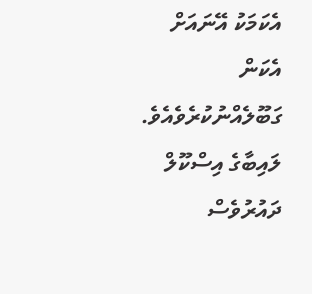އެކަމަކު އޭނައަށް އެކަން ގަބޫލެއްނުކުރެވެއެވެ.
ލައިބާގެ އިސްކޫލް ދައުރުވެސް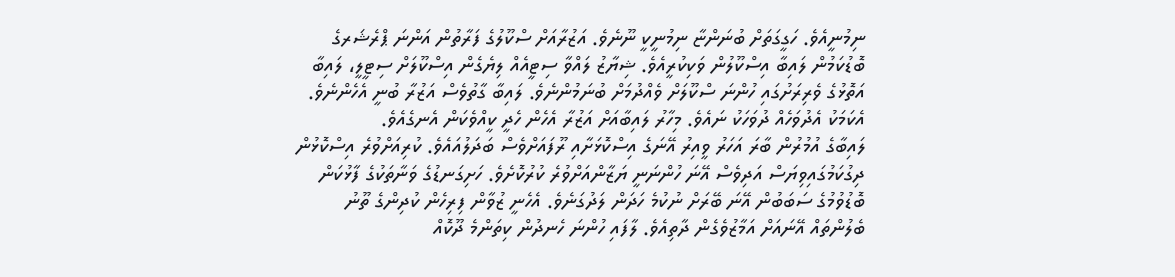ނިމުނީއެވެ. ހަގީގަތަށް ބުނަންޏާ ނިމުނީކީ ނޫނެވެ. އަޒުރާއަށް ސްކޫލުގެ ފަރާތުން އަންނަ ޕްރެޝަރގެ ބޮޑުކަމުން ލައިބާ އިސްކޫލުން ވަކިކުރީއެވެ. ޝިޔާޒު ލައްވާ ސިޓީއެއް ލިޔެގެން އިސްކޫލަށް ސިޓީލީ، ލައިބާ އަތޮޅުގެ ވެރިރަށުގައި ހުންނަ ސްކޫލަށް ވެއްދުމަށް ބުނަމުންނެވެ. ލައިބާ ގާތުވެސް އަޒުރާ ބުނީ އެހެންނެވެ. އެކަމަކު އެދުވަހެއް ދުވަހަކު ނައެވެ. މިހާރު ލައިބާއަށް އަޒުރާ އެހެން ހެދީ ކީއްވެކަން އެނގެއެވެ.
ލައިބާގެ އުމުރުން ބާރަ އަހަރު ވީއިރު އޭނަގެ އިސްކޮޅަށާއި ރޫފައަށްވެސް ބަދަލުއައެވެ. ކުރިއަށްވުރެ އިސްކޮޅުން ދިގުކަމުގައިވިޔަސް އަދިވެސް އޭނަ ހުންނަނީ ޔަޒާންއަށްވުރެ ކުރުކޮށެވެ. ހަށިގަނޑުގެ ވަނާތަކުގެ ފާޅުކަން ބޮޑުވުމުގެ ސަބަބުން އޭނަ ބޭރަށް ނުކުމެ ހަދަން ލަދުގަނެވެ. އެހެނީ ޒުވާން ފިރިހެން ކުދިންގެ ތޫނު ބެލުންތައް އޭނައަށް އަމާޒުވެގެން ދާތިއެވެ. ލާފައި ހުންނަ ހެނދުން ކިތަންމެ ދޫކޮއް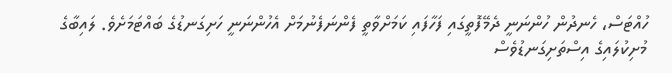ހުއްޓަސް، ހެނދުން ހުންނަނީ ދެމޭފޮތީގައި ފަހާފައި ކަމަށްވާތީ ފެންނަފެނުމަށް އެހުންނަނީ ހަށިގަނޑުގެ ބައްޓަމަށެވެ. ލައިބާގެ މުށިކުލައިގެ އިސްތަށިގަނޑުވެސް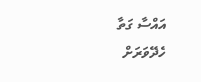އައްސާ ގަތާ ހެދޭވަރަށް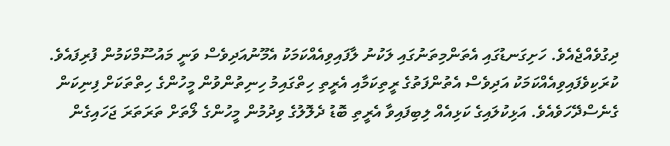ދިގުވެއްޖެއެވެ. ހަށިގަނޑުގައި އެތަންމިތަނުގައި ލަކުނު ލާފައިވިއެއްކަމަކު އެމޫނުއަދިވެސް ވަނީ މައުސޫމްކަމުން ފުރިފައެވެ. ކުރަކިވެފައިވިއެއްކަމަކު އަދިވެސް އެތުންފަތުގެ ރީތިކަމާއި އެރީތި ހިތްގައިމު ހިނިތުންވުން މީހުންގެ ހިތްތަކަށް ފިނިކަން ގެނެސްދޭހަވެއެވެ. އަޅިކުލައިގެ ކަޅިއެއް ލިބިފައިވާ އެރީތި ބޮޑު ދެލޮލުގެ ވިދުމުން މީހުންގެ ލޯތަށް ތަރަތަރަ ޖަހައިގެން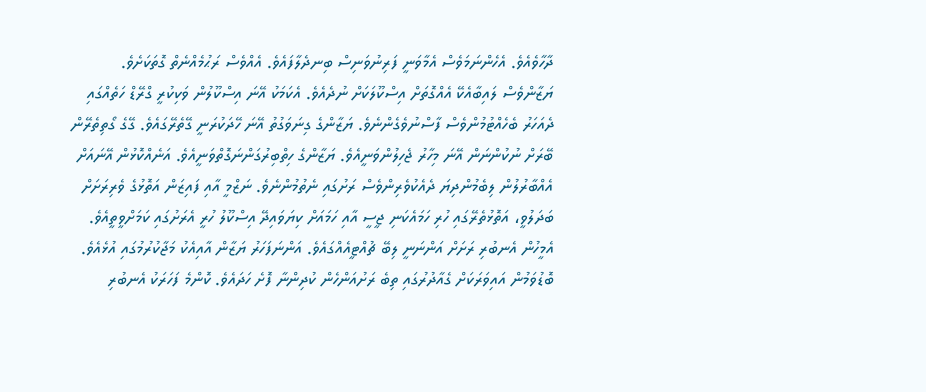ދާހާވެއެވެ. އެހެންނަމަވެސް އެމާވަނީ ފަރިނުވަނިސް ބިނދެލާފައެވެ. އެއްވެސް ރަޙުމެއްނެތް ގޮތަކަށެވެ.
ޔަޒާންވެސް ލައިބާއެކޭ އެއްގޮތަށް އިސްކޫލަކަށް ނުދެއެވެ. އެކަމަކު އޭނަ އިސްކޫލުން ވަކިކުރީ ގްރޭޑް ހަތެއްގައި ދެއަހަރު ބެހެއްޓުމުންވެސް ފާސްނުވެގެންނެވެ. ޔަޒާންގެ ގިނަވަގުތު އޭނަ ހޭދަކުރަނީ ގޭތެރޭގައެވެ. ގޭގެ ގޯތިތެރޭން ބޭރަށް ނުކުންނަން އޭނަ މިހާރު ޖެހިލުންވަނީއެވެ. ޔަޒާންގެ ހިތްބިރުގަންނަގޮތްވަނީއެވެ. އަނެއްކޮޅުން އޭނައަށް އެއްބާރުލުން ލިބެމުންދިޔަ ދެއެކުވެރިންވެސް ރަށުގައި ނެތުމުންނެވެ. ނަޒްމީ އާއި ފައިޒަން އަތޮޅުގެ ވެރިރަށަށް ބަދަލުވީ، އަތޮޅުތެރޭގައި ހުރި ހަމައެކަނި ޖީސީ އާއި ހަމައަށް ކިޔަވައިދޭ އިސްކޫލު ހުރީ އެރަށުގައި ކަމަށްވީތީއެވެ. އެމީހުން އެނބުރި ރަށަށް އަންނަނީ ލިބޭ ޗުއްޓީއެއްގައެވެ. އަންނަފަހަރު ޔަޒާން އާއިއެކު މަޖާކުރުމުގައި އުޅެއެވެ. ބޮޑުވަމުން އައިވަރަކަށް ގެއާދުރުގައި ތިބެ ރަށުއަންހެން ކުދިންނާ ފޮށެ ހަދައެވެ. ކޮންމެ ފަހަރަކު އެނބުރި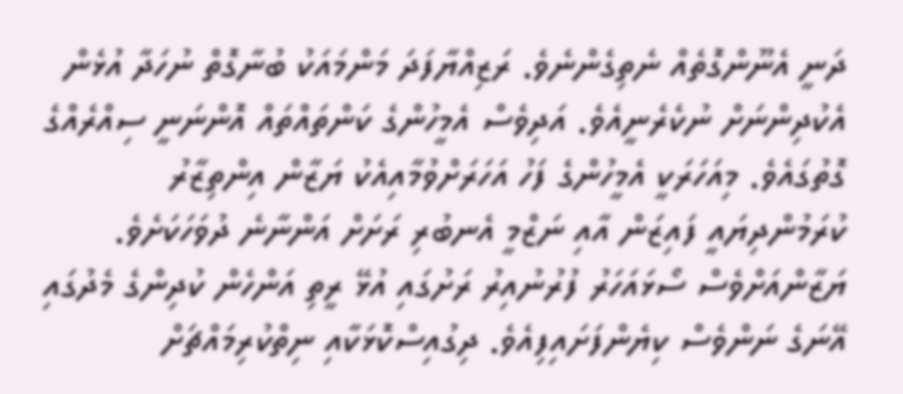ދަނީ އެނޫންގޮތެއް ނެތިގެންނެވެ. ރަޒިއްޔާފަދަ މަންމައަކު ބުނާގޮތް ނުހަދާ އުޅެން އެކުދިންނަށް ނުކެރެނީއެވެ. އަދިވެސް އެމީހުންގެ ކަންތައްތައް އޮންނަނީ ސިއްރެއްގެ ގޮތުގައެވެ. މިއަހަރަކީ އެމީހުންގެ ފަހު އަހަރަށްވުމާއިއެކު ޔަޒާން އިންތިޒާރު ކުރަމުންދިޔައީ ފައިޒަން އާއި ނަޒްމީ އެނބުރި ރަށަށް އަންނާނެ ދުވަހަކަށެވެ.
ޔަޒާންއަށްވެސް ސޯޅައަހަރު ފުރުނުއިރު ރަށުގައި އުޅޭ ރީތި އަންހެން ކުދިންގެ މެދުގައި އޭނަގެ ނަންވެސް ކިޔެންފަށައިފިއެވެ. ދިގުއިސްކޮޅަކާއި ނިތްކުރިމައްޗަށް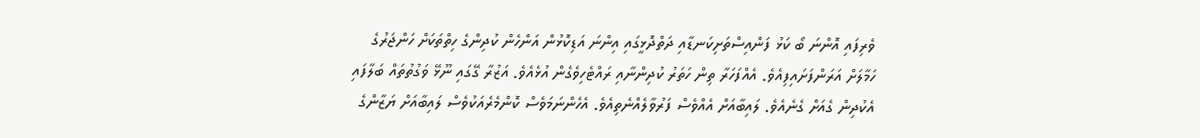ވެރިފައި އޮންނަ ބޯ ކަޅު ފަންއިސްތަށިކަނޑާއި ދަތްދޮޅީގައި އިންނަ އަޑިކޮޅުން އަންހެން ކުދިންގެ ހިތްތަކަށް ހަންޖަރުގެ ހަމާލަށް އަރަންފަށައިފިއެވެ. އެއްފަހަރާ ތިން ހަތަރު ކުދިންނާއި ރައްޓެހިވެގެން އުޅެއެވެ. އަޒުރާ ގޭގައި ނޫޅޭ ވަގުތުތައް ބަލާފައި އެކުދިން ގެއަށް ގެނެއެވެ. ލައިބާއަށް އެއްވެސް ފަރުވާލެއްނެތިއެވެ. އެހެންނަމަވެސް ކޮންމެރެއަކުވެސް ލައިބާއަށް ޔަޒާންގެ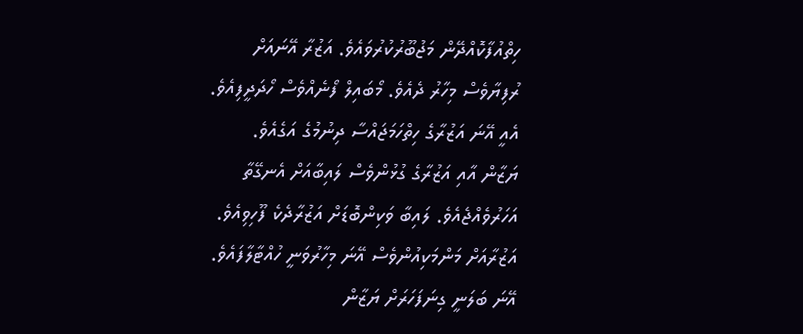ހިތްއުފާކޮއްދޭން މަޖުބޫރުކުރުވައެވެ. އަޒުރާ އޭނައަށް ރުފިޔާވެސް މިހާރު ދެއެވެ. މޯބައިލް ފޯނެއްވެސް ހޯދަދީފިއެވެ. އެއީ އޭނަ އަޒުރާގެ ހިތްހަމަޖައްސާ ދިނުމުގެ އަގެއެވެ.
ޔަޒާން އާއި އަޒުރާގެ ގުޅުންވެސް ލައިބާއަށް އެނގޭތާ އަހަރުވެއްޖެއެވެ. ލައިބާ ވަކިންބޮޑަށް އަޒުރާދެކެ ފޫހިވިއެވެ. އަޒުރާއަށް މަންމަކިއުންވެސް އޭނަ މިހާރުވަނީ ހުއްޓާލާފައެވެ. އޭނަ ބަލަނީ ގިނަފަހަރަށް ޔަޒާން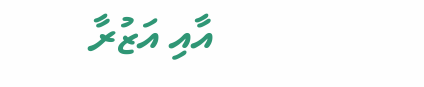އާއި އަޒުރާ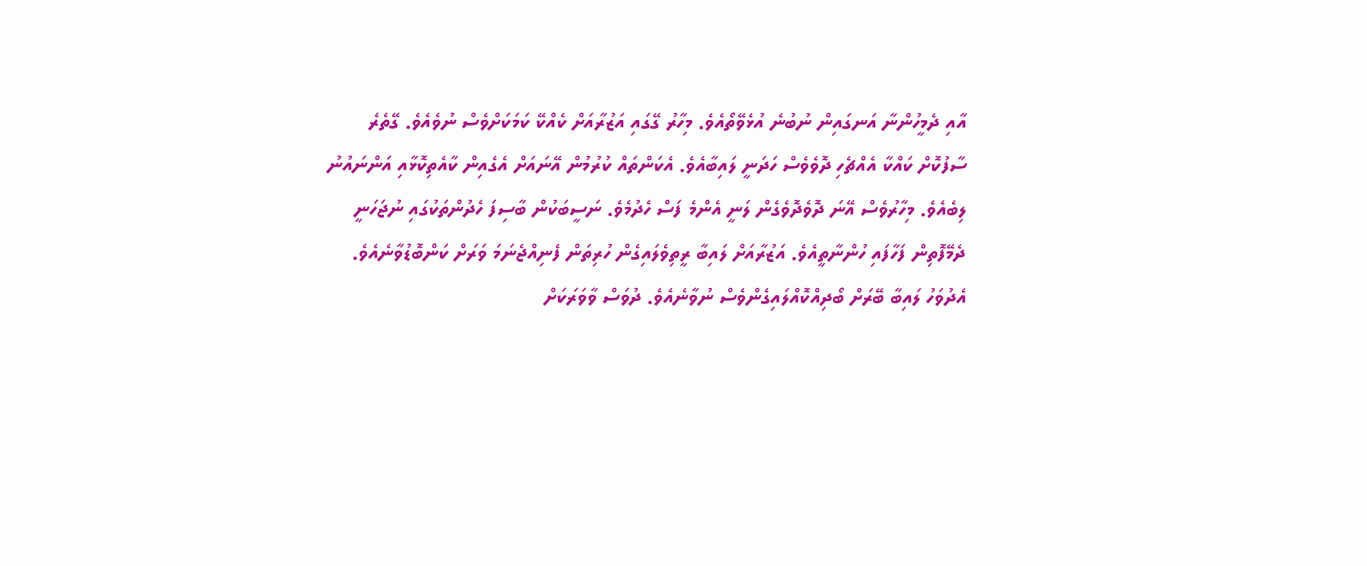އާއި ދެމީހުންނާ އަނގައިން ނުބުނެ އުޅެވޭތޯއެވެ. މިހާރު ގޭގައި އަޒުރާއަށް ކެއްކޭ ކަމަކަށްވެސް ނުވެއެވެ. ގޭތެރެ ސާފުކޮށް ކައްކާ އެއްޗެހި ދޮވެވެސް ހަދަނީ ލައިބާއެވެ. އެކަންތައް ކުރުމުން އޭނައަށް އެގެއިން ކާއެތިކޮޅާއި އަންނައުނު ލިބެއެވެ. މިހާރުވެސް އޭނަ ދޮވެދޮވެގެން ލަނީ އެންމެ ފަސް ހެދުމެވެ. ނަސީބަކުން ބާސިފަ ހެދުންތަކުގައި ނުޖަހަނީ ދެމޭފޮތިން ފަހާފައި ހުންނާތީއެވެ. އަޒުރާއަށް ލައިބާ ރީތިވެލައިގެން ހުރިތަން ފެނިއްޖެނަމަ ވަރަށް ކަންބޮޑުވާނެއެވެ. އެދުވަހު ލައިބާ ބޭރަށް ބޯދިއްކޮއްލައިގެންވެސް ނުވާނެއެވެ. ދުވަސް ވާވަރަކަށް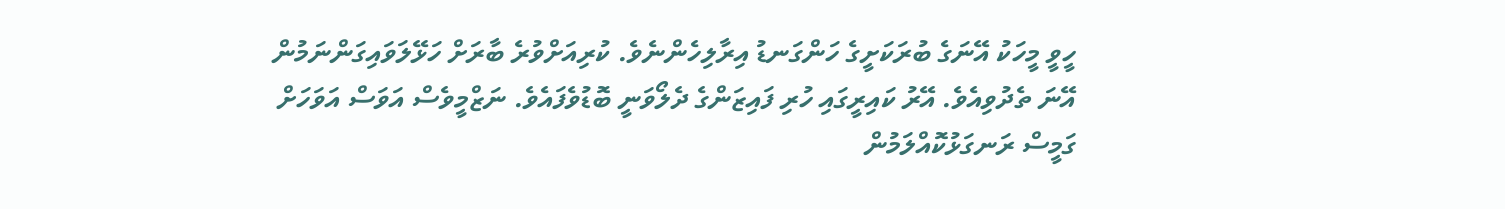ހީވީ މީހަކު އޭނަގެ ބުރަކަށީގެ ހަންގަނޑު އިރާލިހެންނެވެ. ކުރިއަށްވުރެ ބާރަށް ހަޅޭލަވައިގަންނަމުން އޭނަ ތެދުވިއެވެ. އޭރު ކައިރީގައި ހުރި ފައިޒަންގެ ދެލޯވަނީ ބޮޑުވެފައެވެ. ނަޒްމީވެސް އަވަސް އަވަހަށް ގަމީސް ރަނގަޅުކޮއްލަމުން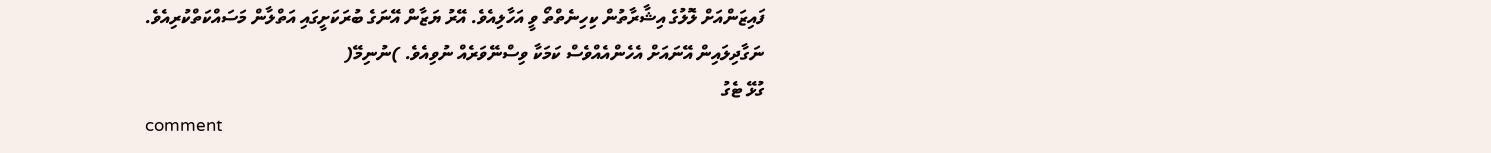ފައިޒަންއަށް ލޮލުގެ އިޝާރާތުން ކިހިނެތްތޯ ވީ އަހާލިއެވެ. އޭރު ޔަޒާން އޭނަގެ ބުރަކަށީގައި އަތްލާން މަސައްކަތްކުރިއެވެ. ނަގާދިލައިން އޭނައަށް އެހެންއެއްވެސް ކަމަކާ ވިސްނޭވަރެއް ނުވިއެވެ. )ނުނިމޭ(
ގުޅޭ ޓެގު
comment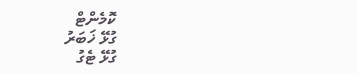ކޮމެންޓް
ގުޅޭ ޚަބަރު
ގުޅޭ ޓެގު